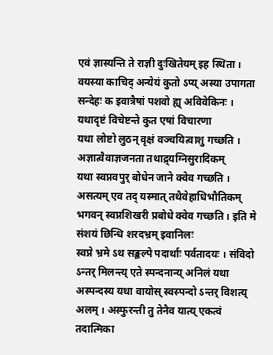एवं ज्ञास्यन्ति ते राज्ञी दुःखितेयम् इह स्थिता । वयस्या काचिद् अन्येयं कुतो ऽप्य् अस्या उपागता
सन्देहः क इवात्रैषां पशवो ह्य् अविवेकिनः । यथादृष्टं विचेष्टन्ते कुत एषां विचारणा
यथा लोष्टो लुठन् वृक्षं वञ्चयित्वाशु गच्छति । अज्ञात्वैवाज्ञजनता तथाद्र्यग्निसुरादिकम्
यथा स्वप्नवपुर् बोधेन जाने क्वेव गच्छति । असत्यम् एव तद् यस्मात् तथैवेहाधिभौतिकम्
भगवन् स्वप्नशिखरी प्रबोधे क्वेव गच्छति । इति मे संशयं छिन्धि शरदभ्रम् इवानिलः
स्वप्ने भ्रमे ऽथ सङ्कल्पे पदार्थाः पर्वतादयः । संविदो ऽन्तर् मिलन्त्य् एते स्पन्दनान्य् अनिलं यथा
अस्पन्दस्य यथा वायोस् स्वस्पन्दो ऽन्तर् विशत्य् अलम् । अस्फुरन्ती तु तेनैव यात्य् एकत्वं तदात्मिका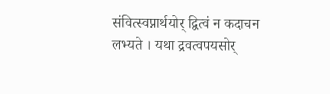संवित्स्वप्नार्थयोर् द्वित्वं न कदाचन लभ्यते । यथा द्रवत्वपयसोर्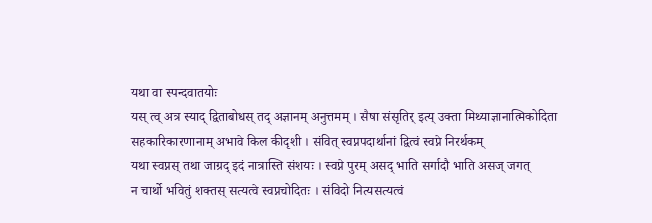यथा वा स्पन्दवातयोः
यस् त्व् अत्र स्याद् द्विताबोधस् तद् अज्ञानम् अनुत्तमम् । सैषा संसृतिर् इत्य् उक्ता मिथ्याज्ञानात्मिकोदिता
सहकारिकारणानाम् अभावे किल कीदृशी । संवित् स्वप्नपदार्थानां द्वित्वं स्वप्ने निरर्थकम्
यथा स्वप्नस् तथा जाग्रद् इदं नात्रास्ति संशयः । स्वप्ने पुरम् असद् भाति सर्गादौ भाति असज् जगत्
न चार्थो भवितुं शक्तस् सत्यत्वे स्वप्नचोदितः । संविदो नित्यसत्यत्वं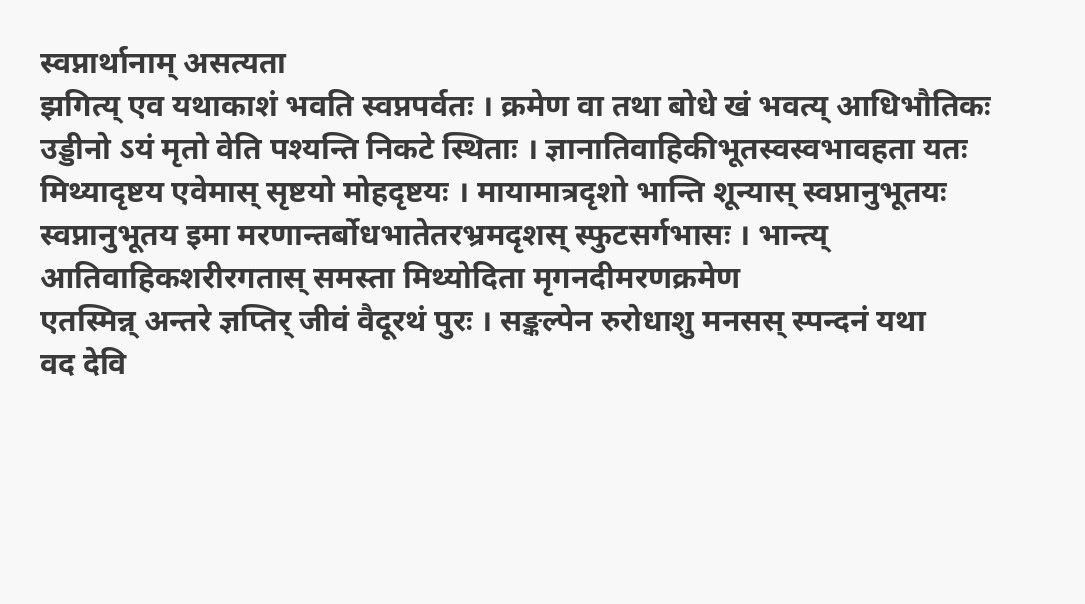स्वप्नार्थानाम् असत्यता
झगित्य् एव यथाकाशं भवति स्वप्नपर्वतः । क्रमेण वा तथा बोधे खं भवत्य् आधिभौतिकः
उड्डीनो ऽयं मृतो वेति पश्यन्ति निकटे स्थिताः । ज्ञानातिवाहिकीभूतस्वस्वभावहता यतः
मिथ्यादृष्टय एवेमास् सृष्टयो मोहदृष्टयः । मायामात्रदृशो भान्ति शून्यास् स्वप्नानुभूतयः
स्वप्नानुभूतय इमा मरणान्तर्बोधभातेतरभ्रमदृशस् स्फुटसर्गभासः । भान्त्य् आतिवाहिकशरीरगतास् समस्ता मिथ्योदिता मृगनदीमरणक्रमेण
एतस्मिन्न् अन्तरे ज्ञप्तिर् जीवं वैदूरथं पुरः । सङ्कल्पेन रुरोधाशु मनसस् स्पन्दनं यथा
वद देवि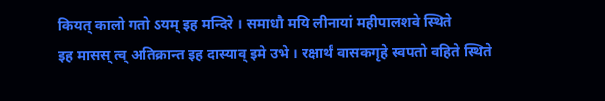कियत् कालो गतो ऽयम् इह मन्दिरे । समाधौ मयि लीनायां महीपालशवे स्थिते
इह मासस् त्व् अतिक्रान्त इह दास्याव् इमे उभे । रक्षार्थं वासकगृहे स्वपतो वहिते स्थिते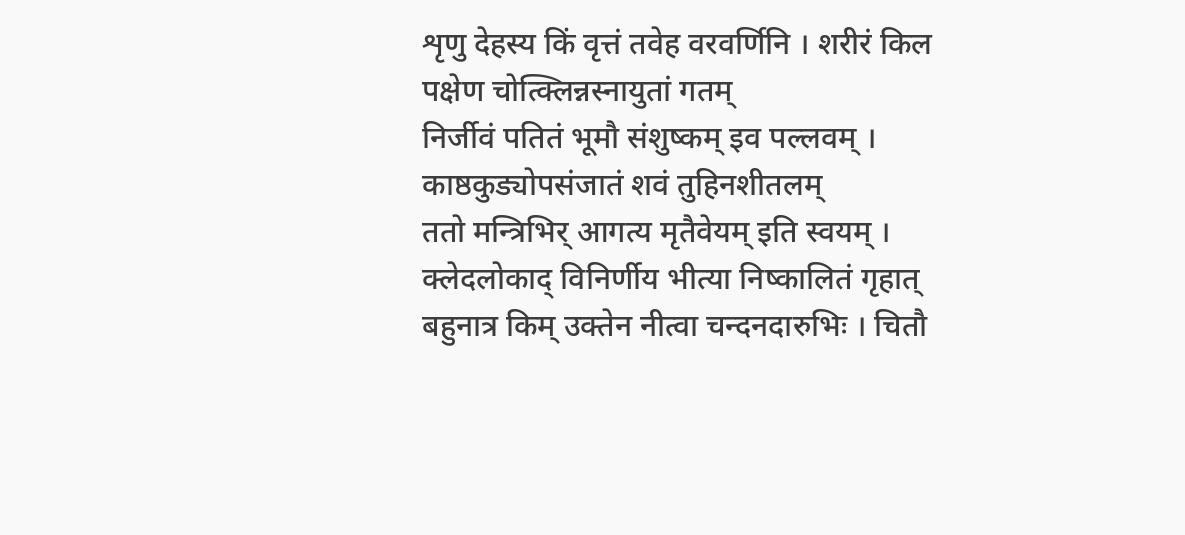शृणु देहस्य किं वृत्तं तवेह वरवर्णिनि । शरीरं किल पक्षेण चोत्क्लिन्नस्नायुतां गतम्
निर्जीवं पतितं भूमौ संशुष्कम् इव पल्लवम् । काष्ठकुड्योपसंजातं शवं तुहिनशीतलम्
ततो मन्त्रिभिर् आगत्य मृतैवेयम् इति स्वयम् । क्लेदलोकाद् विनिर्णीय भीत्या निष्कालितं गृहात्
बहुनात्र किम् उक्तेन नीत्वा चन्दनदारुभिः । चितौ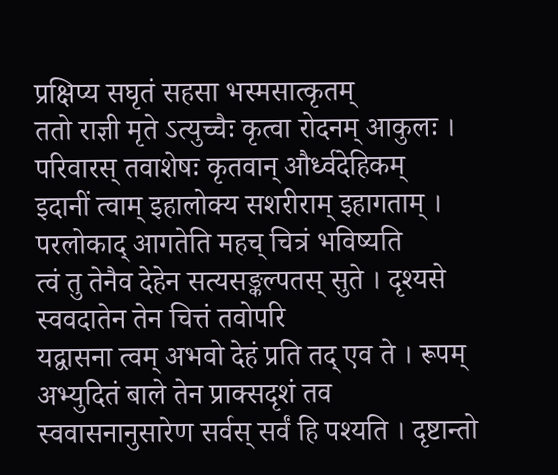प्रक्षिप्य सघृतं सहसा भस्मसात्कृतम्
ततो राज्ञी मृते ऽत्युच्चैः कृत्वा रोदनम् आकुलः । परिवारस् तवाशेषः कृतवान् और्ध्वदेहिकम्
इदानीं त्वाम् इहालोक्य सशरीराम् इहागताम् । परलोकाद् आगतेति महच् चित्रं भविष्यति
त्वं तु तेनैव देहेन सत्यसङ्कल्पतस् सुते । दृश्यसे स्ववदातेन तेन चित्तं तवोपरि
यद्वासना त्वम् अभवो देहं प्रति तद् एव ते । रूपम् अभ्युदितं बाले तेन प्राक्सदृशं तव
स्ववासनानुसारेण सर्वस् सर्वं हि पश्यति । दृष्टान्तो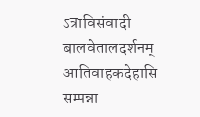ऽत्राविसंवादी बालवेतालदर्शनम्
आतिवाहकदेहासि सम्पन्ना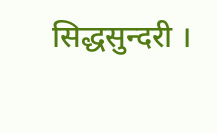सिद्धसुन्दरी ।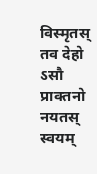विस्मृतस् तव देहो ऽसौ प्राक्तनो नयतस् स्वयम्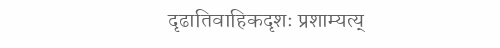दृढातिवाहिकदृशः प्रशाम्यत्य्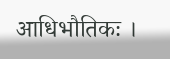आधिभौतिकः ।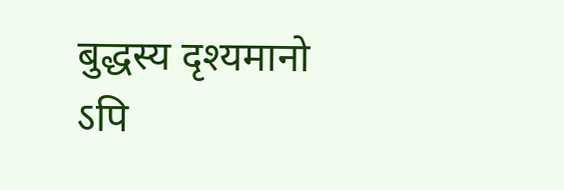बुद्धस्य दृश्यमानो ऽपि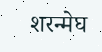शरन्मेघ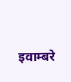इवाम्बरे